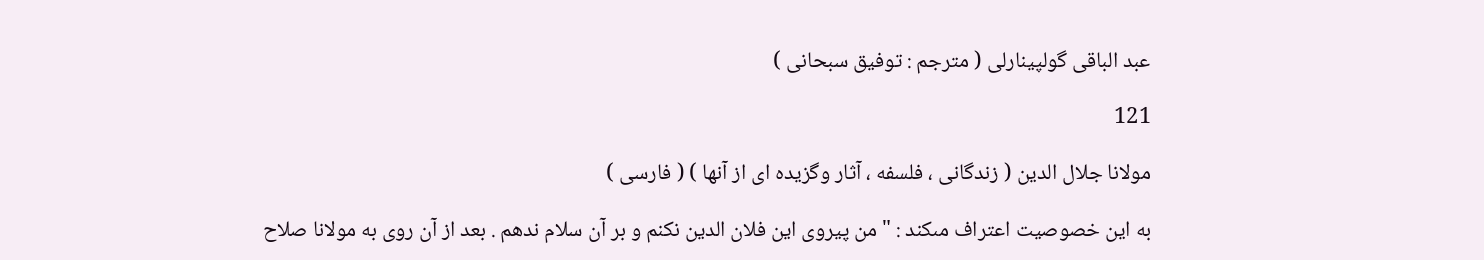عبد الباقى گولپينارلى ( مترجم : توفيق سبحانى )

121

مولانا جلال الدين ( زندگانى ، فلسفه ، آثار وگزيده اى از آنها ) ( فارسى )

به اين خصوصيت اعتراف مىكند : " من پيروى اين فلان الدين نكنم و بر آن سلام ندهم . بعد از آن روى به مولانا صلاح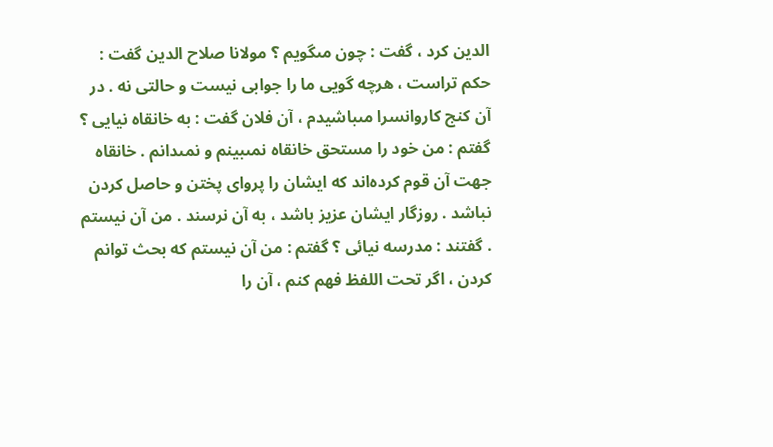الدين كرد ، گفت : چون مىگويم ؟ مولانا صلاح الدين گفت : حكم تراست ، هرچه گويى ما را جوابى نيست و حالتى نه . در آن كنج كاروانسرا مىباشيدم ، آن فلان گفت : به خانقاه نيايى ؟ گفتم : من خود را مستحق خانقاه نمىبينم و نمىدانم . خانقاه جهت آن قوم كرده‌اند كه ايشان را پرواى پختن و حاصل كردن نباشد . روزگار ايشان عزيز باشد ، به آن نرسند . من آن نيستم . گفتند : مدرسه نيائى ؟ گفتم : من آن نيستم كه بحث توانم كردن ، اگر تحت اللفظ فهم كنم ، آن را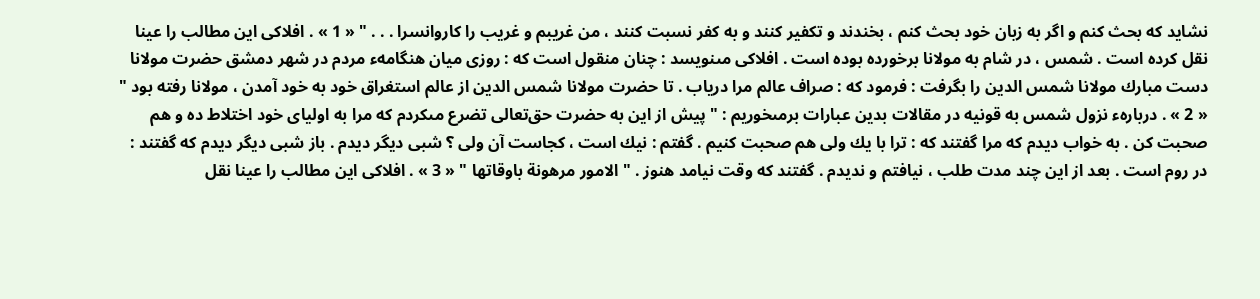نشايد كه بحث كنم و اگر به زبان خود بحث كنم ، بخندند و تكفير كنند و به كفر نسبت كنند ، من غريبم و غريب را كاروانسرا . . . " « 1 » . افلاكى اين مطالب را عينا نقل كرده است . شمس ، در شام به مولانا برخورده بوده است . افلاكى مىنويسد : چنان منقول است كه : روزى ميان هنگامهء مردم در شهر دمشق حضرت مولانا دست مبارك مولانا شمس الدين را بگرفت : فرمود كه : صراف عالم مرا درياب . تا حضرت مولانا شمس الدين از عالم استغراق خود به خود آمدن ، مولانا رفته بود " « 2 » . دربارهء نزول شمس به قونيه در مقالات بدين عبارات برمىخوريم : " پيش از اين به حضرت حق‌تعالى تضرع مىكردم كه مرا به اولياى خود اختلاط ده و هم صحبت كن . به خواب ديدم كه مرا گفتند كه : ترا با يك ولى هم صحبت كنيم . گفتم : نيك است ، كجاست آن ولى ؟ شبى ديگر ديدم . باز شبى ديگر ديدم كه گفتند : در روم است . بعد از اين چند مدت طلب ، نيافتم و نديدم . گفتند كه وقت نيامد هنوز . " الامور مرهونة باوقاتها " « 3 » . افلاكى اين مطالب را عينا نقل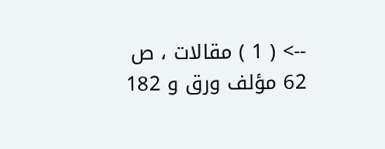--> ( 1 ) مقالات ، ص 62 مؤلف ورق و 182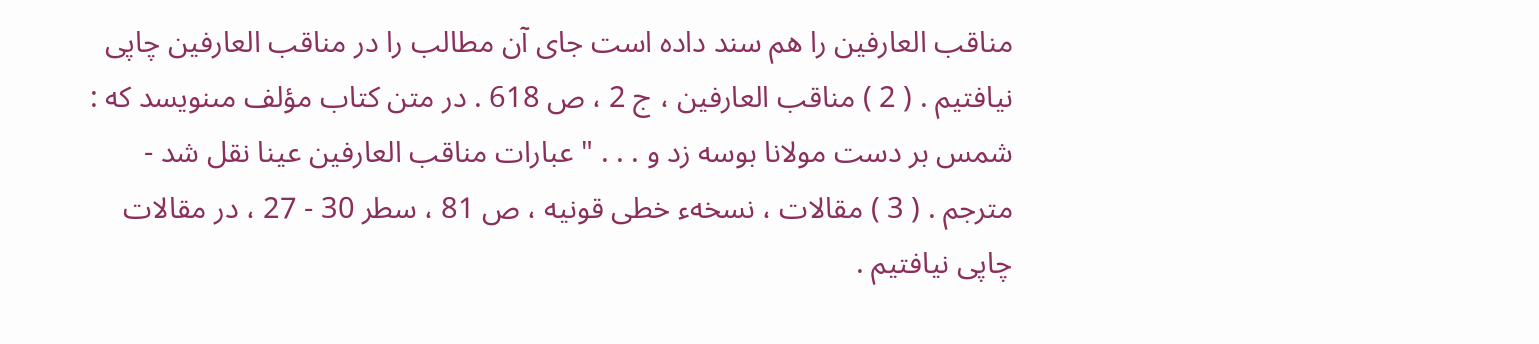مناقب العارفين را هم سند داده است جاى آن مطالب را در مناقب العارفين چاپى نيافتيم . ( 2 ) مناقب العارفين ، ج 2 ، ص 618 . در متن كتاب مؤلف مىنويسد كه : شمس بر دست مولانا بوسه زد و . . . " عبارات مناقب العارفين عينا نقل شد - مترجم . ( 3 ) مقالات ، نسخهء خطى قونيه ، ص 81 ، سطر 30 - 27 ، در مقالات چاپى نيافتيم .